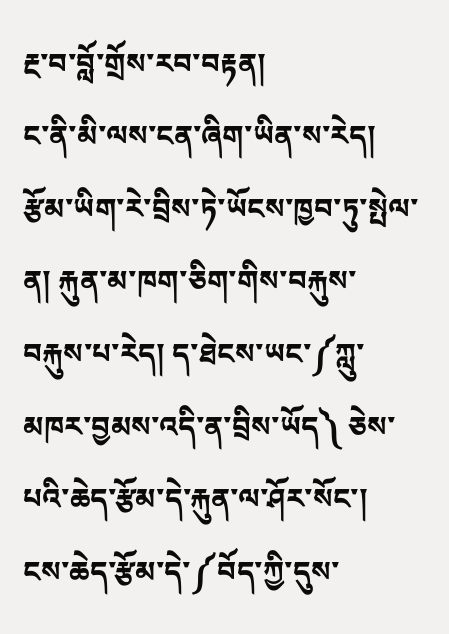རྔ་བ་བློ་གྲོས་རབ་བརྟན།
ང་ནི་མི་ལས་ངན་ཞིག་ཡིན་ས་རེད། རྩོམ་ཡིག་རེ་བྲིས་ཏེ་ཡོངས་ཁྱབ་ཏུ་སྤེལ་ན། རྐུན་མ་ཁག་ཅིག་གིས་བརྐུས་བརྐུས་པ་རེད། ད་ཐེངས་ཡང་༼ཀླུ་མཁར་བྱམས་འདི་ན་བྲིས་ཡོད༽ ཅེས་པའི་ཆེད་རྩོམ་དེ་རྐུན་ལ་ཤོར་སོང་། ངས་ཆེད་རྩོམ་དེ་༼བོད་ཀྱི་དུས་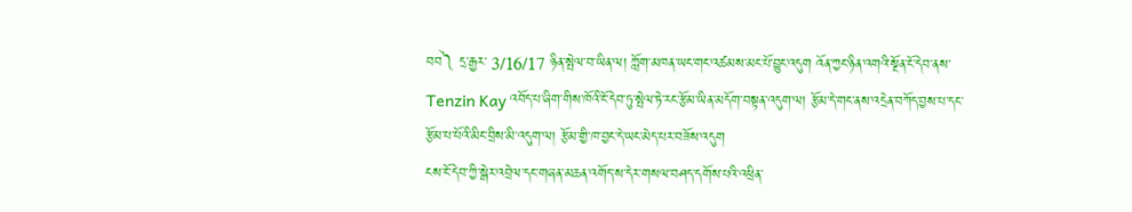བབ༽ དྲ་རྒྱར་ 3/16/17 ཉིན་སྤེལ་བ་ཡིན་ལ། ཀློག་མཁན་ཡང་གང་འཚམས་མང་པོ་བྱུང་འདུག འོན་ཀྱང་ཉིན་འགའི་སྔོན་ངོ་དེབ་ནས་ Tenzin Kay འབོད་པ་ཞིག་གིས་ཁོའི་ངོ་དེབ་ཏུ་སྤེལ་ཏེ་རང་རྩོམ་ཡིན་མདོག་བསྟན་འདུག་ལ། རྩོམ་དེ་གང་ནས་འདྲེན་བཀོད་བྱས་པ་དང་རྩོམ་པ་པོའི་མིང་བྲིས་མི་འདུག་ལ། རྩོམ་གྱི་ཁ་བྱང་དེ་ཡང་མེད་པར་བཟོས་འདུག
ངས་ངོ་དེབ་ཀྱི་སྒེར་འབྲེལ་དང་གཞན་མཆན་འགོད་ས་དེར་གསལ་བཤད་དགོས་པའི་འཕྲིན་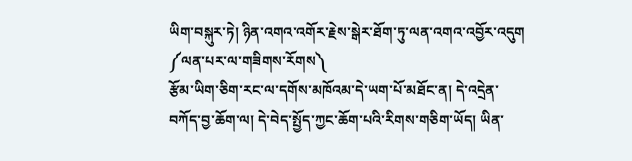ཡིག་བསྐུར་ཏེ། ཉིན་འགའ་འགོར་རྗེས་སྒེར་ཐོག་ཏུ་ལན་འགའ་འབྱོར་འདུག ༼ལན་པར་ལ་གཟིགས་རོགས༽
རྩོམ་ཡིག་ཅིག་རང་ལ་དགོས་མཁོའམ་དེ་ཡག་པོ་མཐོང་ན། དེ་འདྲེན་བཀོད་བྱ་ཆོག་ལ། དེ་བེད་སྤྱོད་ཀྱང་ཆོག་པའི་རིགས་གཅིག་ཡོད། ཡིན་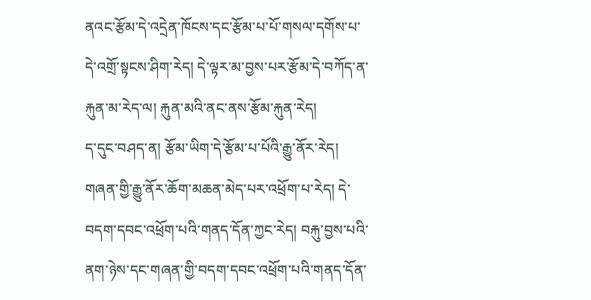ནའང་རྩོམ་དེ་འདྲེན་ཁོངས་དང་རྩོམ་པ་པོ་གསལ་དགོས་པ་དེ་འགྲོ་སྟངས་ཤིག་རེད། དེ་ལྟར་མ་བྱས་པར་རྩོམ་དེ་བཀོད་ན་རྐུན་མ་རེད་ལ། རྐུན་མའི་ནང་ནས་རྩོམ་རྐུན་རེད།
ད་དུང་བཤད་ན། རྩོམ་ཡིག་དེ་རྩོམ་པ་པོའི་རྒྱུ་ནོར་རེད། གཞན་གྱི་རྒྱུ་ནོར་ཆོག་མཆན་མེད་པར་འཕྲོག་པ་རེད། དེ་བདག་དབང་འཕྲོག་པའི་གནད་དོན་ཀྱང་རེད། བརྐུ་བྱས་པའི་ནག་ཉེས་དང་གཞན་གྱི་བདག་དབང་འཕྲོག་པའི་གནད་དོན་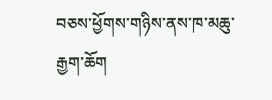བཅས་ཕྱོགས་གཉིས་ནས་ཁ་མཆུ་རྒྱག་ཆོག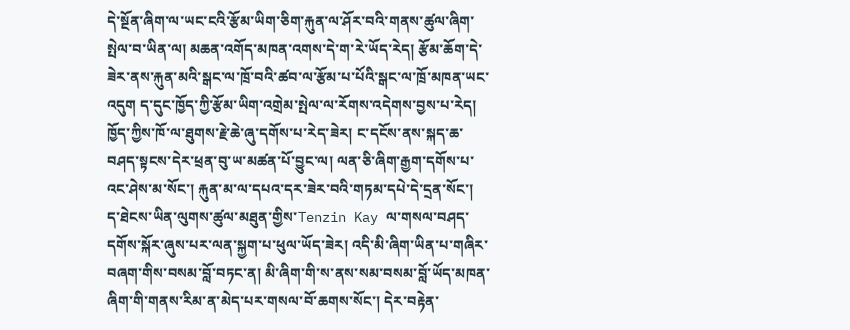དེ་སྔོན་ཞིག་ལ་ཡང་ངའི་རྩོམ་ཡིག་ཅིག་རྐུན་ལ་ཤོར་བའི་གནས་ཚུལ་ཞིག་སྤེལ་བ་ཡིན་ལ། མཆན་འགོད་མཁན་འགས་དེ་ག་རེ་ཡོད་རེད། རྩོམ་ཆོག་དེ་ཟེར་ནས་རྐུན་མའི་སྒང་ལ་ཁྲོ་བའི་ཚབ་ལ་རྩོམ་པ་པོའི་སྒང་ལ་ཁྲོ་མཁན་ཡང་འདུག ད་དུང་ཁྱོད་ཀྱི་རྩོམ་ཡིག་འགྲེམ་སྤེལ་ལ་རོགས་འདེགས་བྱས་པ་རེད། ཁྱོད་ཀྱིས་ཁོ་ལ་ཐུགས་རྗེ་ཆེ་ཞུ་དགོས་པ་རེད་ཟེར། ང་དངོས་ནས་སྐད་ཆ་བཤད་སྟངས་དེར་ཕྲན་བུ་ཡ་མཚན་པོ་བྱུང་ལ། ལན་ཅི་ཞིག་རྒྱག་དགོས་པ་འང་ཤེས་མ་སོང་། རྐུན་མ་ལ་དཔའ་དར་ཟེར་བའི་གཏམ་དཔེ་དེ་དྲན་སོང་།
ད་ཐེངས་ཡིན་ལུགས་ཚུལ་མཐུན་གྱིས་Tenzin Kay ལ་གསལ་བཤད་དགོས་སྐོར་ཞུས་པར་ལན་སྐྱག་པ་ཕུལ་ཡོད་ཟེར། འདི་མི་ཞིག་ཡིན་པ་གཞིར་བཞག་གིས་བསམ་བློ་བཏང་ན། མི་ཞིག་གི་ས་ནས་སམ་བསམ་བློ་ཡོད་མཁན་ཞིག་གི་གནས་རིམ་ན་མེད་པར་གསལ་བོ་ཆགས་སོང་། དེར་བརྟེན་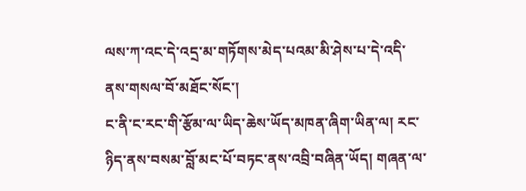ལས་ཀ་འང་དེ་འདྲ་མ་གཏོགས་མེད་པའམ་མི་ཤེས་པ་དེ་འདི་ནས་གསལ་བོ་མཐོང་སོང་།
ང་ནི་ང་རང་གི་རྩོམ་ལ་ཡིད་ཆེས་ཡོད་མཁན་ཞིག་ཡིན་ལ། རང་ཉིད་ནས་བསམ་བློ་མང་པོ་བཏང་ནས་འབྲི་བཞིན་ཡོད། གཞན་ལ་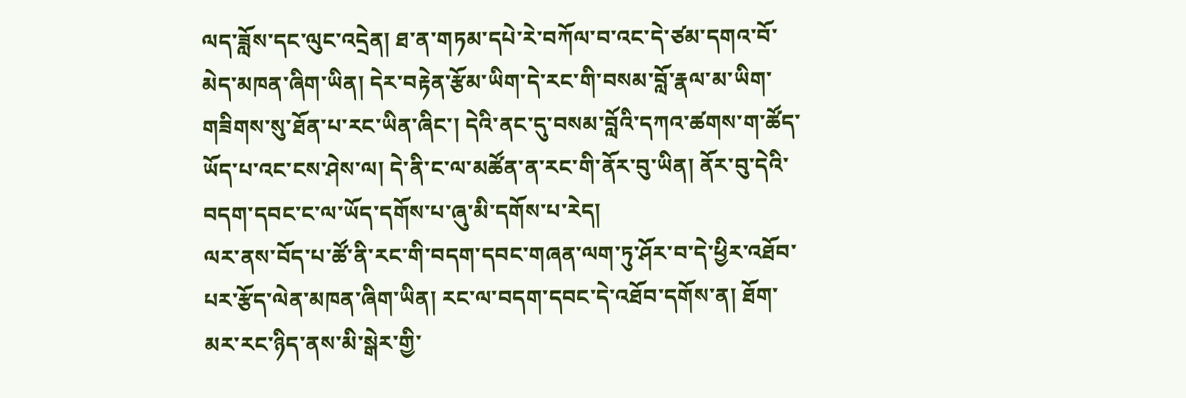ལད་ཟློས་དང་ལུང་འདྲེན། ཐ་ན་གཏམ་དཔེ་རེ་བཀོལ་བ་འང་དེ་ཙམ་དགའ་བོ་མེད་མཁན་ཞིག་ཡིན། དེར་བརྟེན་རྩོམ་ཡིག་དེ་རང་གི་བསམ་བློ་རྣལ་མ་ཡིག་གཟིགས་སུ་ཐོན་པ་རང་ཡིན་ཞིང་། དེའི་ནང་དུ་བསམ་བློའི་དཀའ་ཚགས་ག་ཚོད་ཡོད་པ་འང་ངས་ཤེས་ལ། དེ་ནི་ང་ལ་མཚོན་ན་རང་གི་ནོར་བུ་ཡིན། ནོར་བུ་དེའི་བདག་དབང་ང་ལ་ཡོད་དགོས་པ་ཞུ་མི་དགོས་པ་རེད།
ལར་ནས་བོད་པ་ཚོ་ནི་རང་གི་བདག་དབང་གཞན་ལག་ཏུ་ཤོར་བ་དེ་ཕྱིར་འཐོབ་པར་རྩོད་ལེན་མཁན་ཞིག་ཡིན། རང་ལ་བདག་དབང་དེ་འཐོབ་དགོས་ན། ཐོག་མར་རང་ཉིད་ནས་མི་སྒེར་གྱི་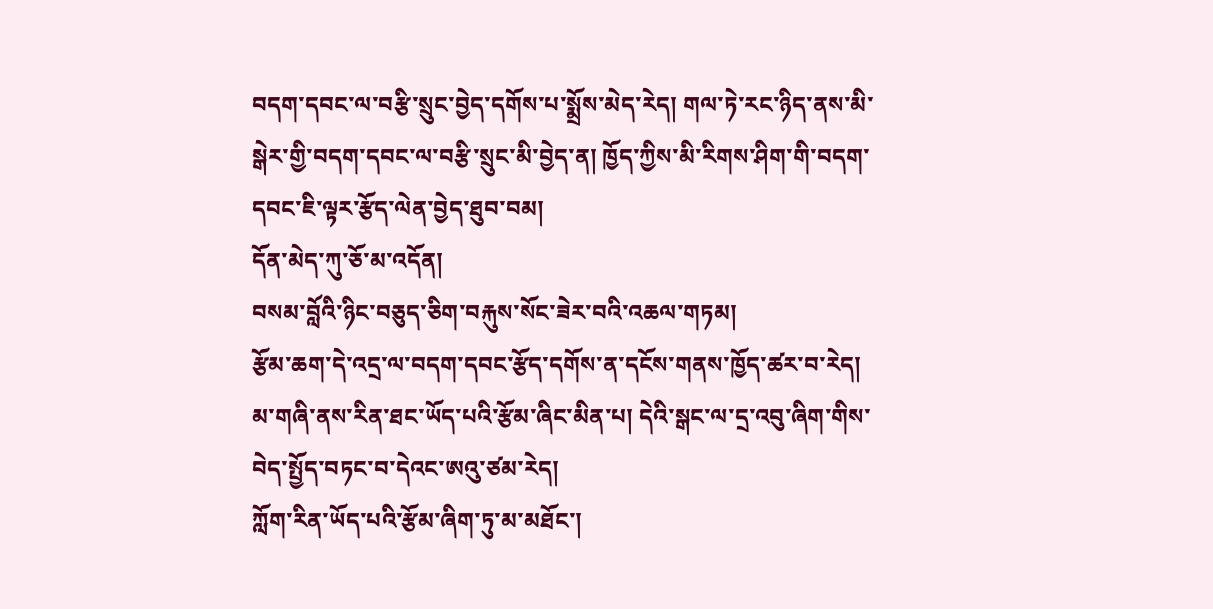བདག་དབང་ལ་བརྩི་སྲུང་བྱེད་དགོས་པ་སྨྲོས་མེད་རེད། གལ་ཏེ་རང་ཉིད་ནས་མི་སྒེར་གྱི་བདག་དབང་ལ་བརྩི་སྲུང་མི་བྱེད་ན། ཁྱོད་ཀྱིས་མི་རིགས་ཤིག་གི་བདག་དབང་ཇི་ལྟར་རྩོད་ལེན་བྱེད་ཐུབ་བམ།
དོན་མེད་ཀུ་ཅོ་མ་འདོན།
བསམ་བློའི་ཉིང་བཅུད་ཅིག་བརྐུས་སོང་ཟེར་བའི་འཆལ་གཏམ།
རྩོམ་ཆག་དེ་འདྲ་ལ་བདག་དབང་རྩོད་དགོས་ན་དངོས་གནས་ཁྱོད་ཚར་བ་རེད།
མ་གཞི་ནས་རིན་ཐང་ཡོད་པའི་རྩོམ་ཞིང་མིན་པ། དེའི་སྒང་ལ་དྲ་འབུ་ཞིག་གིས་བེད་སྤྱོད་བཏང་བ་དེའང་ཨའུ་ཙམ་རེད།
ཀློག་རིན་ཡོད་པའི་རྩོམ་ཞིག་ཏུ་མ་མཐོང་།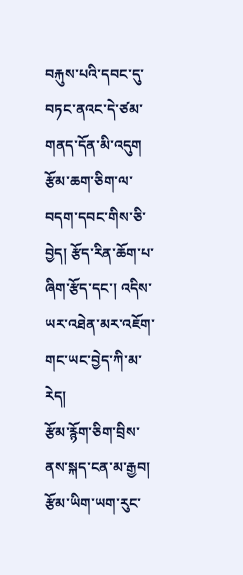བརྐུས་པའི་དབང་དུ་བཏང་ནའང་དེ་ཙམ་གནད་དོན་མི་འདུག
རྩོམ་ཆག་ཅིག་ལ་བདག་དབང་གིས་ཅི་བྱེད། རྩོད་རིན་ཆོག་པ་ཞིག་རྩོད་དང་། འདིས་ཡར་འཐེན་མར་འཇོག་གང་ཡང་བྱེད་ཀི་མ་རེད།
རྩོམ་རྙོག་ཅིག་བྲིས་ནས་སྐད་ངན་མ་རྒྱབ།
རྩོམ་ཡིག་ཡག་རུང་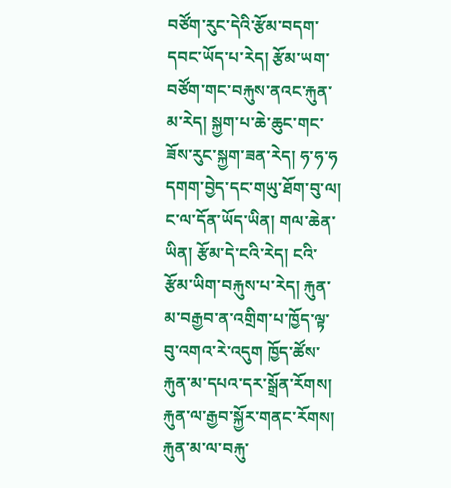བཙོག་རུང་དེའི་རྩོམ་བདག་དབང་ཡོད་པ་རེད། རྩོམ་ཡག་བཙོག་གང་བརྐུས་ནའང་རྐུན་མ་རེད། སྐྱག་པ་ཆེ་ཆུང་གང་ཟོས་རུང་སྐྱག་ཟན་རེད། ཧ་ཧ་ཧ
དགག་བྱེད་དང་གཡུ་ཐོག་བུ་ལ།
ང་ལ་དོན་ཡོད་ཡིན། གལ་ཆེན་ཡིན། རྩོམ་དེ་ངའི་རེད། ངའི་རྩོམ་ཡིག་བརྐུས་པ་རེད། རྐུན་མ་བརྒྱབ་ན་འགྲིག་པ་ཁྱོད་ལྟ་བུ་འགའ་རེ་འདུག ཁྱོད་ཚོས་རྐུན་མ་དཔའ་དར་སྒྲོན་རོགས། རྐུན་ལ་རྒྱབ་སྐྱོར་གནང་རོགས། རྐུན་མ་ལ་བརྐུ་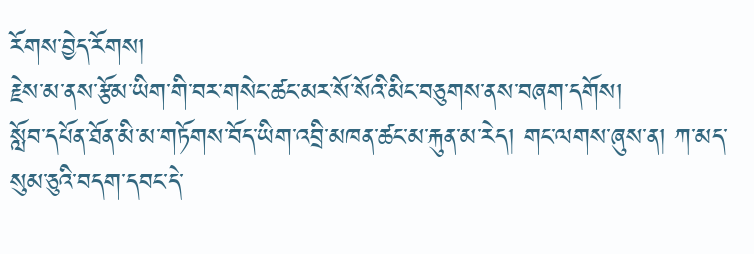རོགས་བྱེད་རོགས།
རྗེས་མ་ནས་རྩོམ་ཡིག་གི་བར་གསེང་ཚང་མར་སོ་སོའི་མིང་བཅུགས་ནས་བཞག་དགོས།
སློབ་དཔོན་ཐོན་མི་མ་གཏོགས་བོད་ཡིག་འབྲི་མཁན་ཚང་མ་རྐུན་མ་རེད། གང་ལགས་ཞུས་ན། ཀ་མད་སུམ་ཅུའི་བདག་དབང་དེ་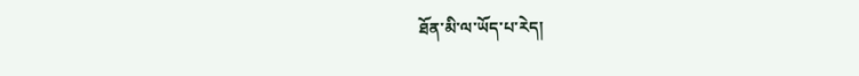ཐོན་མི་ལ་ཡོད་པ་རེད།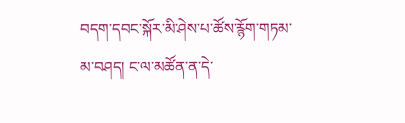བདག་དབང་སྐོར་མི་ཤེས་པ་ཚོས་རྙོག་གཏམ་མ་བཤད། ང་ལ་མཚོན་ན་དེ་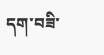དག་བཟི་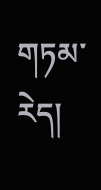གཏམ་རེད།